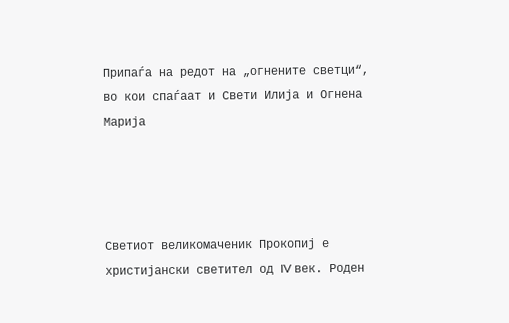Припаѓа на редот на „огнените светци“, во кои спаѓаат и Свети Илија и Огнена Марија




Светиот великомаченик Прокопиј е христијански светител од IV век. Роден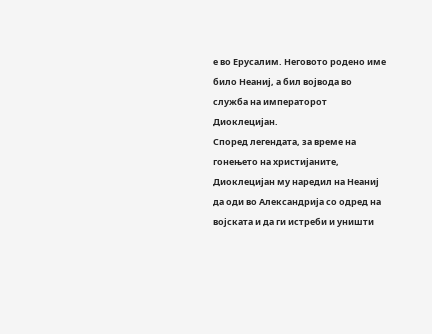е во Ерусалим. Неговото родено име било Неаниј, а бил војвода во служба на императорот Диоклецијан.
Според легендата, за време на гонењето на христијаните, Диоклецијан му наредил на Неаниј да оди во Александрија со одред на војската и да ги истреби и уништи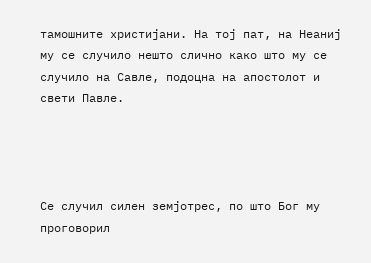тамошните христијани. На тој пат, на Неаниј му се случило нешто слично како што му се случило на Савле, подоцна на апостолот и свети Павле.




Се случил силен земјотрес, по што Бог му проговорил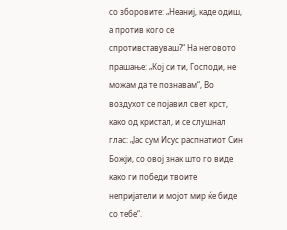со зборовите: „Неаниј, каде одиш, а против кого се спротивставуваш?“ На неговото прашање: „Кој си ти, Господи, не можам да те познавам“, Во воздухот се појавил свет крст, како од кристал, и се слушнал глас: „Јас сум Исус распнатиот Син Божји, со овој знак што го виде како ги победи твоите непријатели и мојот мир ќе биде со тебе“.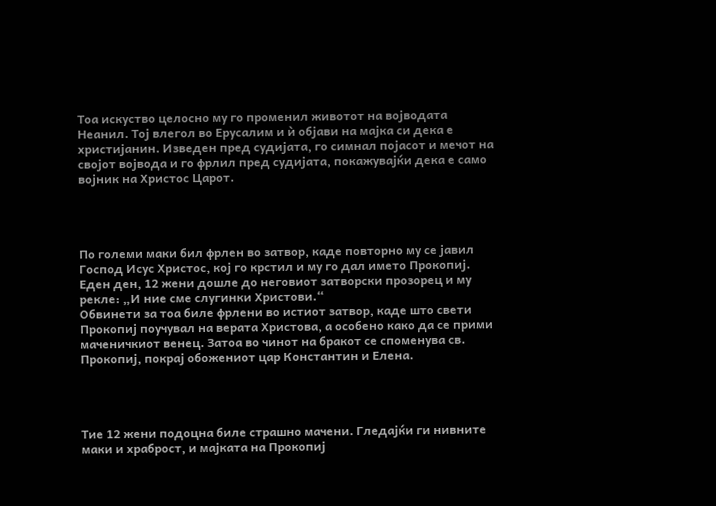Тоа искуство целосно му го променил животот на војводата Неанил. Тој влегол во Ерусалим и ѝ објави на мајка си дека е христијанин. Изведен пред судијата, го симнал појасот и мечот на својот војвода и го фрлил пред судијата, покажувајќи дека е само војник на Христос Царот.




По големи маки бил фрлен во затвор, каде повторно му се јавил Господ Исус Христос, кој го крстил и му го дал името Прокопиј. Еден ден, 12 жени дошле до неговиот затворски прозорец и му рекле: „И ние сме слугинки Христови.“
Обвинети за тоа биле фрлени во истиот затвор, каде што свети Прокопиј поучувал на верата Христова, а особено како да се прими маченичкиот венец. Затоа во чинот на бракот се споменува св. Прокопиј, покрај обожениот цар Константин и Елена.




Тие 12 жени подоцна биле страшно мачени. Гледајќи ги нивните маки и храброст, и мајката на Прокопиј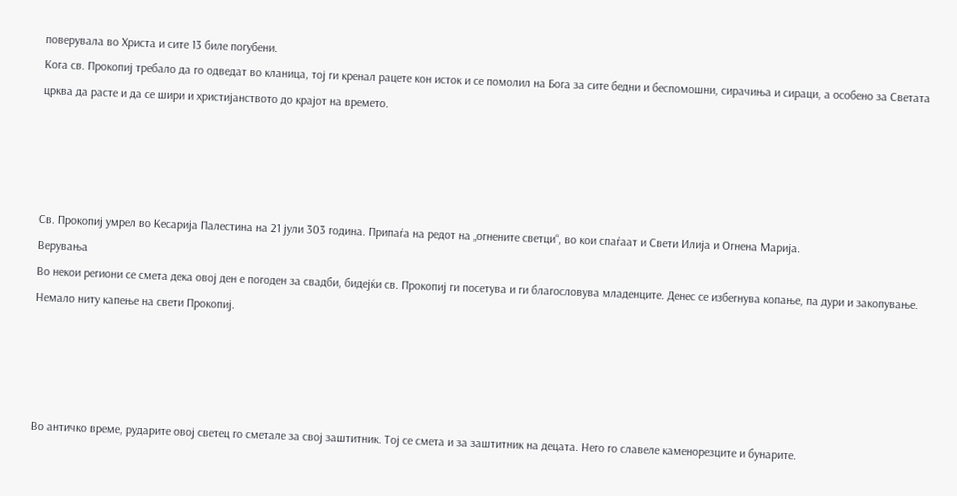поверувала во Христа и сите 13 биле погубени.
Кога св. Прокопиј требало да го одведат во кланица, тој ги кренал рацете кон исток и се помолил на Бога за сите бедни и беспомошни, сирачиња и сираци, а особено за Светата црква да расте и да се шири и христијанството до крајот на времето.




Св. Прокопиј умрел во Кесарија Палестина на 21 јули 303 година. Припаѓа на редот на „огнените светци“, во кои спаѓаат и Свети Илија и Огнена Марија.
Верувања
Во некои региони се смета дека овој ден е погоден за свадби, бидејќи св. Прокопиј ги посетува и ги благословува младенците. Денес се избегнува копање, па дури и закопување. Немало ниту капење на свети Прокопиј.




Во античко време, рударите овој светец го сметале за свој заштитник. Тој се смета и за заштитник на децата. Него го славеле каменорезците и бунарите.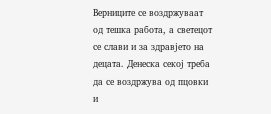Верниците се воздржуваат од тешка работа, а светецот се слави и за здравјето на децата. Денеска секој треба да се воздржува од пцовки и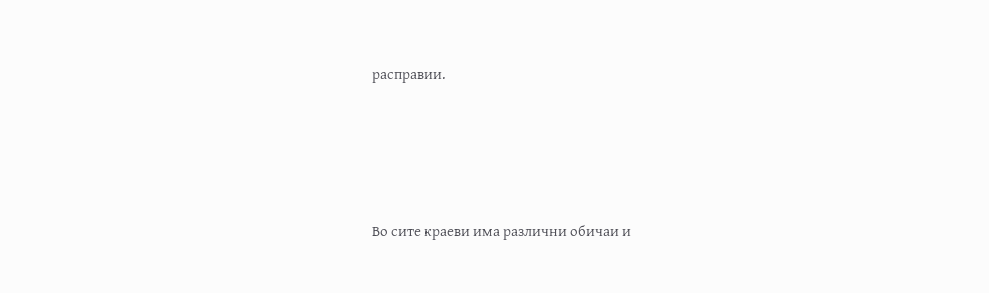расправии.




Во сите краеви има различни обичаи и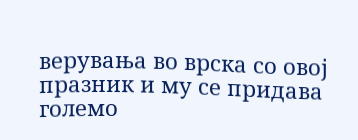верувања во врска со овој празник и му се придава големо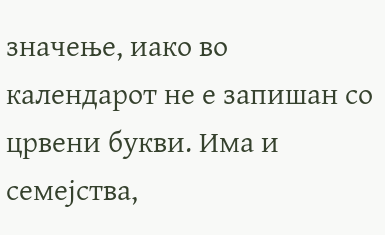значење, иако во календарот не е запишан со црвени букви. Има и семејства,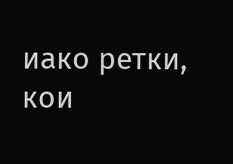иако ретки, кои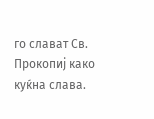го слават Св. Прокопиј како куќна слава.